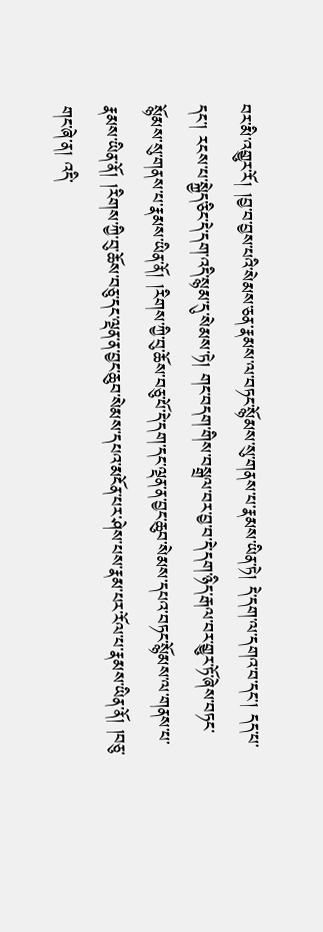བར་མི་འགྱུར་རོ། །བྱ་བ་བྱས་པའི་སེམས་ཅན་རྣམས་ལ་བཏང་སྙོམས་སུ་གནས་པ་རྣམས་ཡིན་ཏེ། དེ་དག་ལ་དགའ་བ་དང་། དད་པ་དང་། རངས་པ་སྐྱེད་ཅིང་དེ་དག་འདི་སྙམ་དུ་སེམས་ཏེ། གང་བདག་གིས་བསྒྲལ་བར་བྱ་བ་དེ་དག་ཉིད་རྒལ་བར་གྱུར་ཏོ་ཞེས་བཏང་སྙོམས་སུ་གནས་པ་རྣམས་ཡིན་ནོ། །རིགས་ཀྱི་བུ་ཆོས་བཅུ་པོ་དེ་དག་དང་ལྡན་ན་བྱང་ཆུབ་སེམས་དཔའ་བཏང་སྙོམས་ལ་གནས་པ་རྣམས་ཡིན་ནོ། །རིགས་ཀྱི་བུ་ཆོས་བཅུ་དང་ལྡན་ན་བྱང་ཆུབ་སེམས་དཔའ་མངོན་པར་ཤེས་པས་རྣམ་པར་རོལ་པ་རྣམས་ཡིན་ནོ། །བཅུ་གང་ཞེ་ན། འདི་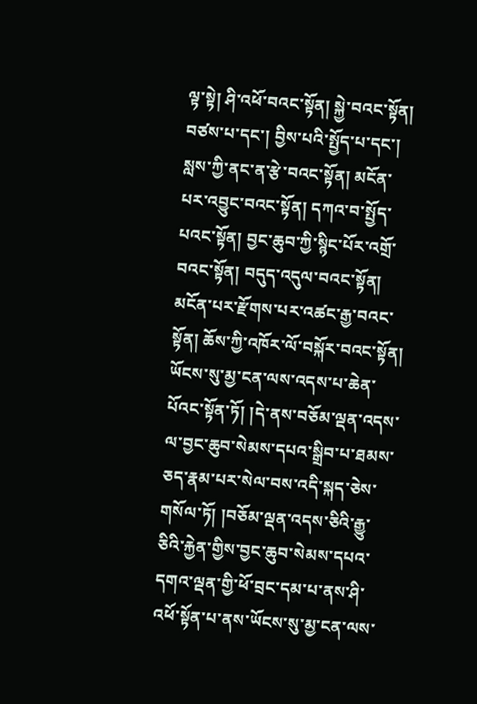ལྟ་སྟེ། ཤི་འཕོ་བའང་སྟོན། སྐྱེ་བའང་སྟོན། བཙས་པ་དང་། བྱིས་པའི་སྤྱོད་པ་དང་། སླས་ཀྱི་ནང་ན་རྩེ་བའང་སྟོན། མངོན་པར་འབྱུང་བའང་སྟོན། དཀའ་བ་སྤྱོད་པའང་སྟོན། བྱང་ཆུབ་ཀྱི་སྙིང་པོར་འགྲོ་བའང་སྟོན། བདུད་འདུལ་བའང་སྟོན། མངོན་པར་རྫོགས་པར་འཚང་རྒྱ་བའང་སྟོན། ཆོས་ཀྱི་འཁོར་ལོ་བསྐོར་བའང་སྟོན། ཡོངས་སུ་མྱ་ངན་ལས་འདས་པ་ཆེན་པོའང་སྟོན་ཏོ། །དེ་ནས་བཅོམ་ལྡན་འདས་ལ་བྱང་ཆུབ་སེམས་དཔའ་སྒྲིབ་པ་ཐམས་ཅད་རྣམ་པར་སེལ་བས་འདི་སྐད་ཅེས་གསོལ་ཏོ། །བཅོམ་ལྡན་འདས་ཅིའི་རྒྱུ་ཅིའི་རྐྱེན་གྱིས་བྱང་ཆུབ་སེམས་དཔའ་དགའ་ལྡན་གྱི་ཕོ་བྲང་དམ་པ་ནས་ཤི་འཕོ་སྟོན་པ་ནས་ཡོངས་སུ་མྱ་ངན་ལས་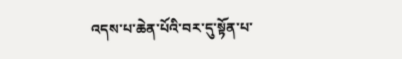འདས་པ་ཆེན་པོའི་བར་དུ་སྟོན་པ་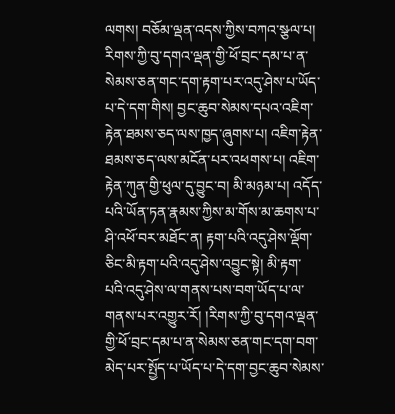ལགས། བཅོམ་ལྡན་འདས་ཀྱིས་བཀའ་སྩལ་པ། རིགས་ཀྱི་བུ་དགའ་ལྡན་གྱི་ཕོ་བྲང་དམ་པ་ན་སེམས་ཅན་གང་དག་རྟག་པར་འདུ་ཤེས་པ་ཡོད་པ་དེ་དག་གིས། བྱང་ཆུབ་སེམས་དཔའ་འཇིག་རྟེན་ཐམས་ཅད་ལས་ཁྱད་ཞུགས་པ། འཇིག་རྟེན་ཐམས་ཅད་ལས་མངོན་པར་འཕགས་པ། འཇིག་རྟེན་ཀུན་གྱི་ཕུལ་དུ་བྱུང་བ། མི་མཉམ་པ། འདོད་པའི་ཡོན་ཏན་རྣམས་ཀྱིས་མ་གོས་མ་ཆགས་པ་ཤི་འཕོ་བར་མཐོང་ན། རྟག་པའི་འདུ་ཤེས་ལྡོག་ཅིང་མི་རྟག་པའི་འདུ་ཤེས་འབྱུང་སྟེ། མི་རྟག་པའི་འདུ་ཤེས་ལ་གནས་པས་བག་ཡོད་པ་ལ་གནས་པར་འགྱུར་རོ། །རིགས་ཀྱི་བུ་དགའ་ལྡན་གྱི་ཕོ་བྲང་དམ་པ་ན་སེམས་ཅན་གང་དག་བག་མེད་པར་སྤྱོད་པ་ཡོད་པ་དེ་དག་བྱང་ཆུབ་སེམས་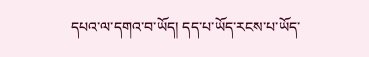དཔའ་ལ་དགའ་བ་ཡོད། དད་པ་ཡོད་རངས་པ་ཡོད་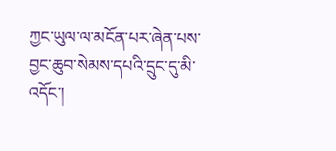ཀྱང་ཡུལ་ལ་མངོན་པར་ཞེན་པས་བྱང་ཆུབ་སེམས་དཔའི་དྲུང་དུ་མི་འདོང་།